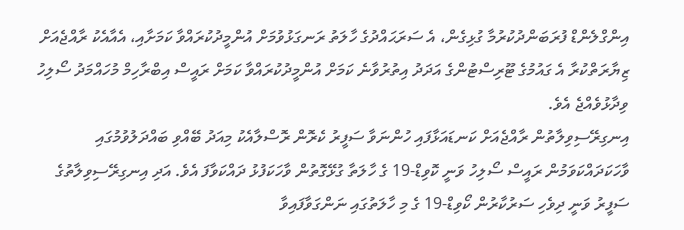އިންގްލެންޑް ފުރަބަންދުކުރުމާ ގުޅިގެން، އެ ސަރަޙައްދުގެ ހާލަތު ރަނގަޅުވުމަށް އުންމީދުކުރައްވާ ކަމަށާއި، އެއާއެކު ރާއްޖެއަށް ޒިޔާރަތްކުރާ އެ ގައުމުގެ ޓޫރިސްޓުންގެ އަދަދު އިތުރުވާނެ ކަމަށް އުންމީދުކުރައްވާ ކަމަށް ރައީސް އިބްރާހިމް މުހައްމަދު ސޯލިހު ވިދާޅުވެއްޖެ އެވެ.
އިނގިރޭސިވިލާތުން ރާއްޖެއަށް ކަނޑައަޅާފައި ހުންނަވާ ސަފީރު ކެރޮން ރޮސްލާއެކު މިއަދު ބޭއްވި ބައްދަލުވުމުގައި ވާހަކަދައްކަވަމުން ރައީސް ސޯލިހު ވަނީ ކޮވިޑް-19 ގެ ހާލަތާ ގުޅޭގޮތުން ވާހަކަފުޅު ދައްކަވާފަ އެވެ. އަދި އިނގިރޭސިވިލާތުގެ ސަފީރު ވަނީ ދިވެހި ސަރުކާރުން ކޯވިޑް-19 ގެ މި ހާލަތުގައި ނަންގަވާފައިވާ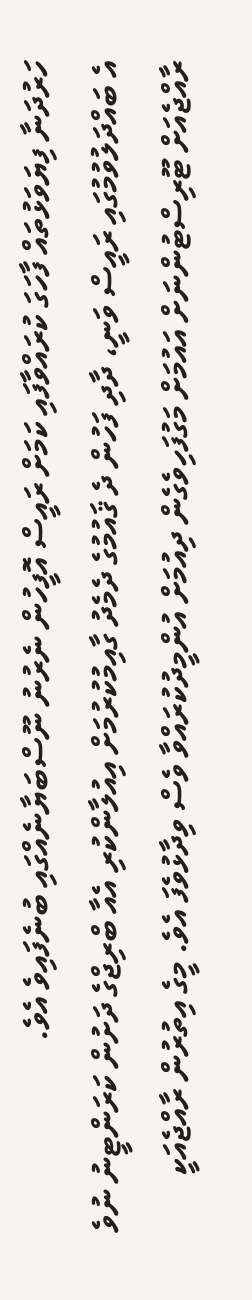ހަރުދަނާ ފިޔަވަޅުތައް ފާހަގަ ކުރައްވާފައި ކަމަށް ރައީސް އޮފީހުން ނެރުނު ނޫސްބަޔާނެއްގައި ބުނެފައިވެ އެވެ.
އެ ބައްދަލުވުމުގައި ރައީސް ވަނީ، ދާދި ފަހުން ދެ ޤައުމުގެ ދެމެދު ގާއިމުކުރުމަށް އިއުލާންކުރި އެއާ ބްރިޖްގެ ދަށުން ކަރަންޓީނު ނުވެ ރާއްޖެއަށް ޓޫރިސްޓުންނަށް އައުމަށް މަގުފަހިވެގެން ދިއުމަށް އުންމީދުކުރައްވާ ވެސް ވިދާޅުވެފަ އެވެ. މީގެ އިތުރުން ރާއްޖެއަކީ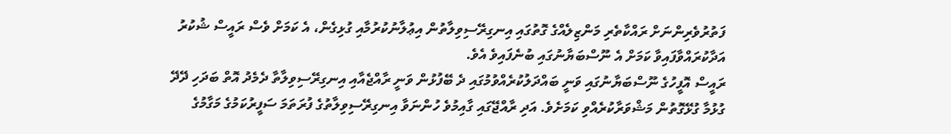ފަތުރުވެރިންނަށް ރައްކާތެރި މަންޒިލެއްގެ ގޮތުގައި އިނގިރޭސިވިލާތުން އިޢުލާނުކުރުމާއި ގުޅިގެން، އެ ކަމަށް ވެސް ރައީސް ޝުކުރު އަދާކުރައްވާފައިވާ ކަމަށް އެ ނޫސްބަޔާނުގައި ބުނެފައިވެ އެވެ.
ރައީސް އޮފީހުގެ ނޫސްބަޔާނުގައި ވަނީ ބައްދަލުކުރެއްވުމުގައި ދެ ބޭފުޅުން ވަނީ ރާއްޖެއާއި އިނގިރޭސިވިލާތާ ދެމެދު އޮތް ބަދަހި ދޭދޭ ގުޅުމާ ގުޅޭގޮތުން މަޝްވަރާކުރެއްވި ކަމަށެވެ. އަދި ރާއްޖޭގައި ގާއިމުވެ ހުންނަވާ އިނގިރޭސިވިލާތުގެ ފުރަތަމަ ސަފީރުކަމުގެ މަގާމުގެ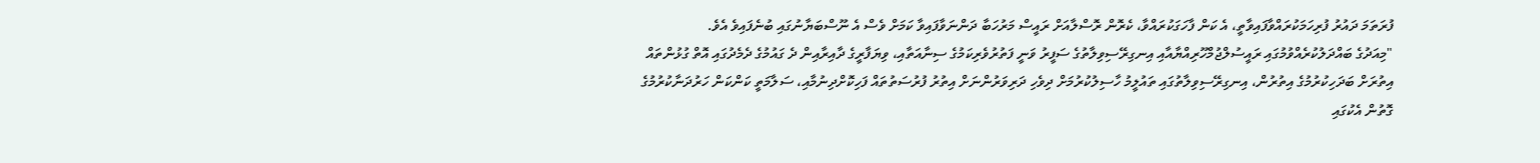ފުރަތަމަ ދައުރު ފުރިހަމަކުރައްވާފައިވާތީ، އެ ކަން ފާހަގަކުރައްވާ، ކެރޮން ރޮސްލާއަށް ރައީސް މަރުހަބާ ދަންނަވާފައިވާ ކަމަށް ވެސް އެ ނޫސްބަޔާނުގައި ބުނެފައިވެ އެވެ.
"މިއަދުގެ ބައްދަލުކުރެއްވުމުގައި ރައީސުލްޖުމްހޫރިއްޔާއާއި އިނގިރޭސިވިލާތުގެ ސަފީރު ވަނީ ފަތުރުވެރިކަމުގެ ސިނާއަތާއި، ވިޔަފާރީގެ ދާއިރާއިން ދެ ގައުމުގެ ދެމެދުގައި އޮތް ގުޅުންތައް އިތުރަށް ބަދަހިކުރުމުގެ އިތުރުން، އިނގިރޭސިވިލާތުގައި ތައުލީމު ހާސިލުކުރުމަށް ދިވެހި ދަރިވަރުންނަށް އިތުރު ފުރުސަތުތައް ފަހިކޮށްދިނުމާއި، ސަލާމަތީ ކަންކަން ހަރުދަނާކުރުމުގެ ގޮތުން އެކުގައި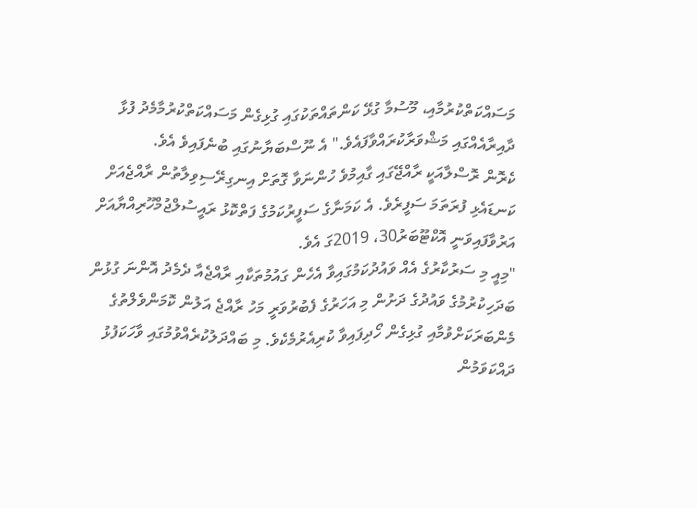މަސައްކަތްކުރުމާއި، މޫސުމާ ގުޅޭ ކަންތައްތަކުގައި ގުޅިގެން މަސައްކަތްކުރުމާމެދު ފުޅާ ދާއިރާއެއްގައި މަޝްވަރާކުރައްވާފައެވެ." އެ ނޫސްބަޔާނުގައި ބުނެފައިވެ އެވެ.
ކެރޮން ރޮސްލާއަކީ ރާއްޖޭގައި ގާއިމުވެ ހުންނަވާ ގޮތަށް އިނގިރޭސިވިލާތުން ރާއްޖެއަށް ކަނޑައެޅި ފުރަތަމަ ސަފީރެވެ. އެ ކަމަނާގެ ސަފީރުކަމުގެ ފަތްކޮޅު ރައީސުލްޖުމްހޫރިއްޔާއަށް އަރުވާފައިވަނީ އޮކްޓޫބަރު30، 2019ގަ އެވެ.
"މިއީ މި ސަރުކާރުގެ އެއް ވައުދުކަމުގައިވާ އެހެން ގައުމުތަކާއި ރާއްޖެއާ ދެމެދު އޮންނަ ގުޅުން ބަދަހިކުރުމުގެ ވައުދުގެ ދަށުން މި އަހަރުގެ ފެބުރުވަރީ މަހު ރާއްޖެ އަލުން ކޮމަންވެލްތުގެ މެންބަރަކަށްވުމާއި ގުޅިގެން ހޯދިފައިވާ ކުރިއެރުމެކެވެ. މި ބައްދަލުކުރެއްވުމުގައި ވާހަކަފުޅު ދައްކަވަމުން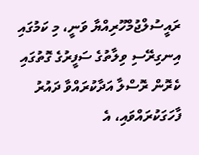ރައީސުލްޖުމްހޫރިއްޔާ ވަނީ، މި ކަމުގައި އިނގިރޭސި ވިލާތުގެ ސަފީރުގެ ގޮތުގައި ކެރޮން ރޮސްލާ އަދާކުރައްވާ ދައުރު ފާހަގަކުރައްވައި، އެ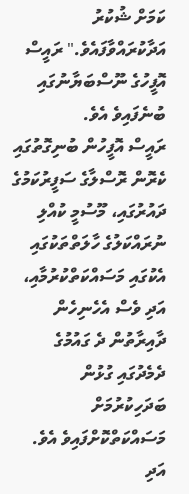ކަމަށް ޝުކުރު އަދާކުރައްވާފައެވެ." ރައީސް އޮފީހުގެ ނޫސްބަޔާނުގައި ބުނެފައިވެ އެވެ.
ރައީސް އޮފީހުން ބުނިގޮތުގައި ކެރޮން ރޮސްލާގެ ސަފީރުކަމުގެ ދައުރުގައި، މޫސުމީ ކުއްލި ނުރައްކަލުގެ ހާލަތްތަކުގައި އެކުގައި މަސައްކަތްކުރުމާއި، އަދި ވެސް އެހެނިހެން ދާއިރާތުން ދެ ގައުމުގެ ދެމެދުގައި ގުޅުން ބަދަހިކުރުމަށް މަސައްކަތްކޮށްފައިވެ އެވެ. އަދި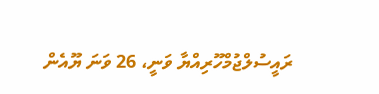ރައީސުލްޖުމްހޫރިއްޔާ ވަނީ، 26 ވަނަ ޔޫއެން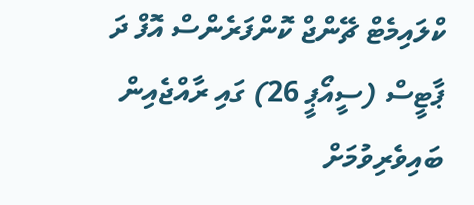ކްލައިމެޓް ޗޭންޖް ކޮންފަރެންސް އޮފް ދަ ޕާޓީސް (ސީއޯޕީ 26) ގައި ރާއްޖެއިން ބައިވެރިވުމަށް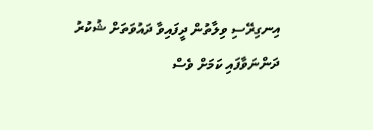އިނގިރޭސި ވިލާތުން ދީފައިވާ ދައުވަތަށް ޝުކުރު ދަންނަވާފައި ކަމަށް ވެސް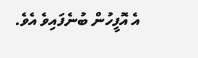އެ އޮފީހުން ބުނެފައިވެ އެވެ.